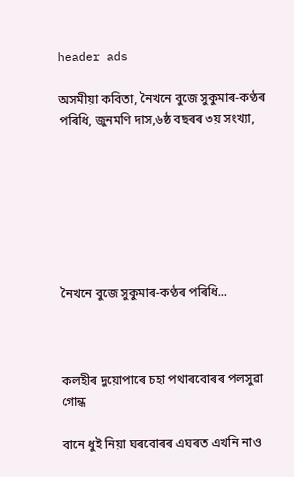header ads

অসমীয়া কবিতা, নৈখনে বুজে সুকুমাৰ-কণ্ঠৰ পৰিধি, জুনমণি দাস,৬ষ্ঠ বছৰৰ ৩য় সংখ্যা,







নৈখনে বুজে সুকুমাৰ-কণ্ঠৰ পৰিধি...



কলহীৰ দুয়োপাৰে চহা পথাৰবোৰৰ পলসুৱা গোন্ধ

বানে ধুই নিয়া ঘৰবোৰৰ এঘৰত এখনি নাও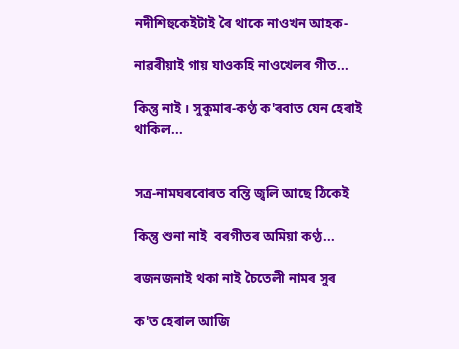নদীশিহুকেইটাই ৰৈ থাকে নাওখন আহক-

নাৱৰীয়াই গায় যাওকহি নাওখেলৰ গীত...

কিন্তু নাই । সুকুমাৰ-কণ্ঠ ক'ৰবাত যেন হেৰাই থাকিল...


সত্ৰ-নামঘৰবোৰত বন্তি জ্বলি আছে ঠিকেই

কিন্তু শুনা নাই  বৰগীতৰ অমিয়া কণ্ঠ...

ৰজনজনাই থকা নাই চৈতেলী নামৰ সুৰ

ক'ত হেৰাল আজি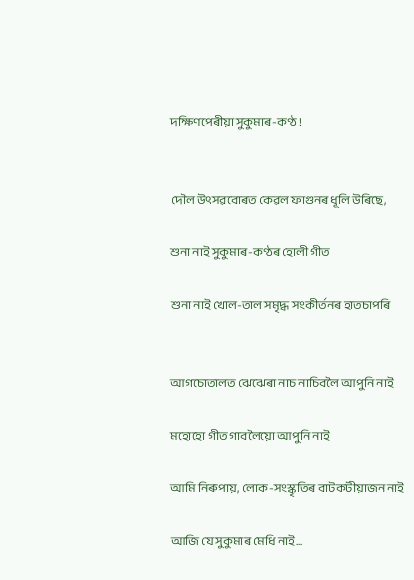দক্ষিণপেৰীয়া সুকুমাৰ-কণ্ঠ !


দৌল উৎসৱবোৰত কেৱল ফাগুনৰ ধূলি উৰিছে,

শুনা নাই সুকুমাৰ-কণ্ঠৰ হোলী গীত

শুনা নাই খোল-তাল সমৃদ্ধ সংকীৰ্তনৰ হাতচাপৰি


আগচোতালত ঝেঝেৰা নাচ নাচিবলৈ আপুনি নাই

মহোহো গীত গাবলৈয়ো আপুনি নাই

আমি নিৰুপায়, লোক-সংস্কৃতিৰ বাটকটীয়াজন নাই

আজি যে সুকুমাৰ মেধি নাই...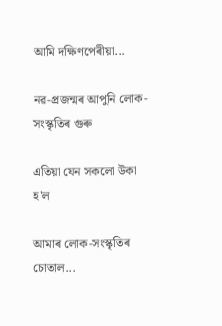আমি দক্ষিণপেৰীয়া...

নৱ-প্ৰজন্মৰ আপুনি লোক-সংস্কৃতিৰ গুৰু

এতিয়া যেন সকলো উকা হ'ল

আমাৰ লোক-সংস্কৃতিৰ চোতাল...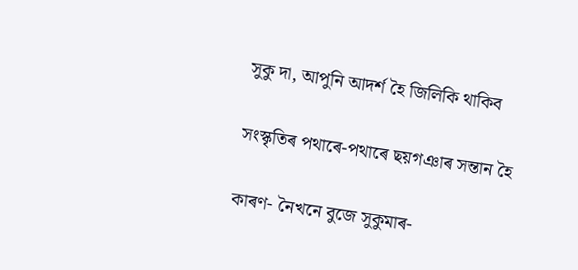সুকু দা, আপুনি আদৰ্শ হৈ জিলিকি থাকিব

সংস্কৃতিৰ পথাৰে-পথাৰে ছয়গঞাৰ সন্তান হৈ

কাৰণ- নৈখনে বুজে সুকুমাৰ-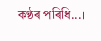কণ্ঠৰ পৰিধি...।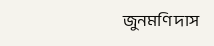জুনমণি দাস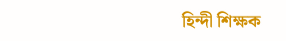হিন্দী শিক্ষক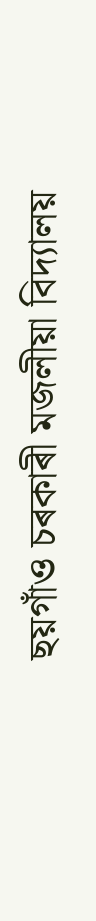ছয়গাঁও চৰকাৰী মজলীয়া বিদ্যালয়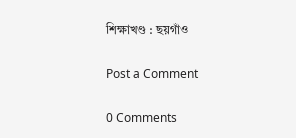শিক্ষাখণ্ড : ছয়গাঁও

Post a Comment

0 Comments